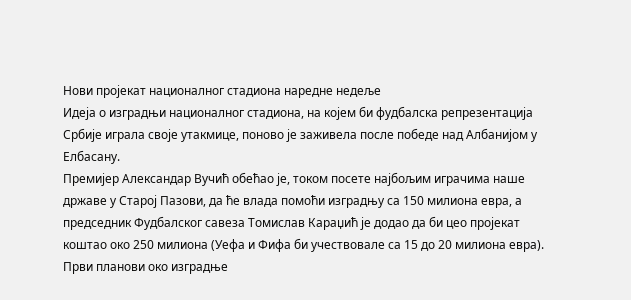Нови пројекат националног стадиона наредне недеље
Идеја о изградњи националног стадиона, на којем би фудбалска репрезентација Србије играла своје утакмице, поново је заживела после победе над Албанијом у Елбасану.
Премијер Александар Вучић обећао је, током посете најбољим играчима наше државе у Старој Пазови, да ће влада помоћи изградњу са 150 милиона евра, а председник Фудбалског савеза Томислав Караџић је додао да би цео пројекат коштао око 250 милиона (Уефа и Фифа би учествовале са 15 до 20 милиона евра).
Први планови око изградње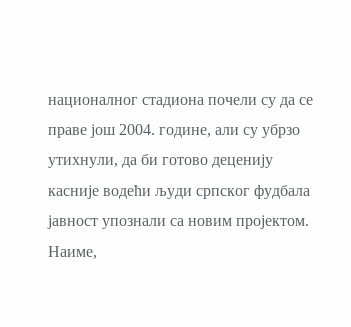националног стадиона почели су да се праве још 2004. године, али су убрзо утихнули, да би готово деценију касније водећи људи српског фудбала јавност упознали са новим пројектом.
Наиме,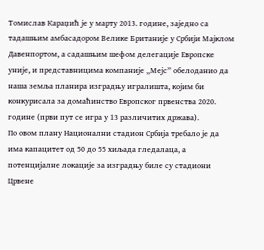Томислав Караџић је у марту 2013. године, заједно са тадашњим амбасадором Велике Британије у Србији Мајклом Давенпортом, а садашњим шефом делегације Европске уније, и представницима компаније „Мејс” обелоданио да наша земља планира изградњу игралишта, којим би конкурисала за домаћинство Европског првенства 2020. године (први пут се игра у 13 различитих држава).
По овом плану Национални стадион Србија требало је да има капацитет од 50 до 55 хиљада гледалаца, а потенцијалне локације за изградњу биле су стадиони Црвене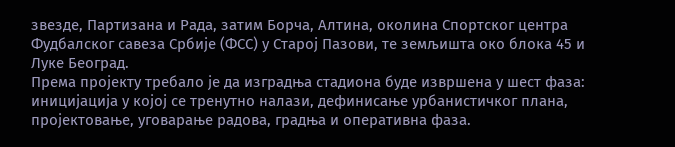звезде, Партизана и Рада, затим Борча, Алтина, околина Спортског центра Фудбалског савеза Србије (ФСС) у Старој Пазови, те земљишта око блока 45 и Луке Београд.
Према пројекту требало је да изградња стадиона буде извршена у шест фаза: иницијација у којој се тренутно налази, дефинисање урбанистичког плана, пројектовање, уговарање радова, градња и оперативна фаза.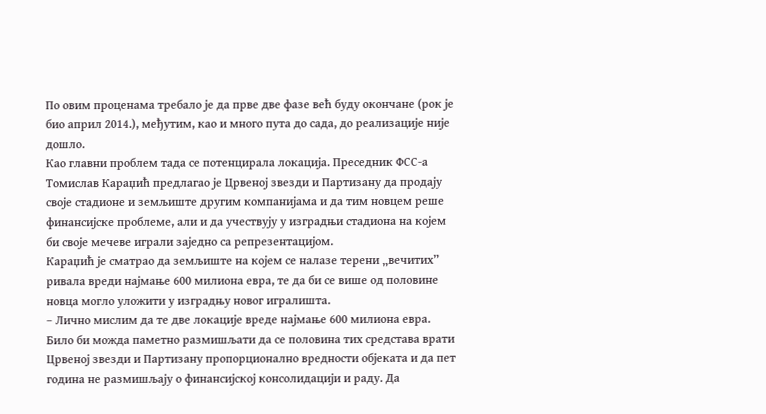По овим проценама требало је да прве две фазе већ буду окончане (рок је био април 2014.), међутим, као и много пута до сада, до реализације није дошло.
Као главни проблем тада се потенцирала локација. Преседник ФСС-а Томислав Караџић предлагао је Црвеној звезди и Партизану да продају своје стадионе и земљиште другим компанијама и да тим новцем реше финансијске проблеме, али и да учествују у изградњи стадиона на којем би своје мечеве играли заједно са репрезентацијом.
Караџић је сматрао да земљиште на којем се налазе терени „вечитих” ривала вреди најмање 600 милиона евра, те да би се више од половине новца могло уложити у изградњу новог игралишта.
– Лично мислим да те две локације вреде најмање 600 милиона евра. Било би можда паметно размишљати да се половина тих средстава врати Црвеној звезди и Партизану пропорционално вредности објеката и да пет година не размишљају о финансијској консолидацији и раду. Да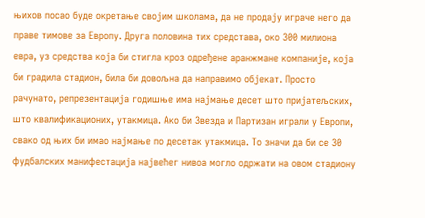њихов посао буде окретање својим школама, да не продају играче него да праве тимове за Европу. Друга половина тих средстава, око 300 милиона евра, уз средства која би стигла кроз одређене аранжмане компаније, која би градила стадион, била би довољна да направимо објекат. Просто рачунато, репрезентација годишње има најмање десет што пријатељских, што квалификационих, утакмица. Ако би Звезда и Партизан играли у Европи, свако од њих би имао најмање по десетак утакмица. То значи да би се 30 фудбалских манифестација највећег нивоа могло одржати на овом стадиону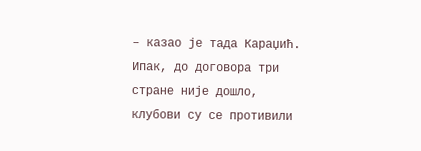– казао је тада Караџић.
Ипак, до договора три стране није дошло, клубови су се противили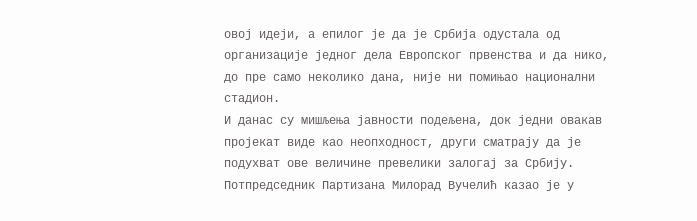овој идеји, а епилог је да је Србија одустала од организације једног дела Европског првенства и да нико, до пре само неколико дана, није ни помињао национални стадион.
И данас су мишљења јавности подељена, док једни овакав пројекат виде као неопходност, други сматрају да је подухват ове величине превелики залогај за Србију.
Потпредседник Партизана Милорад Вучелић казао је у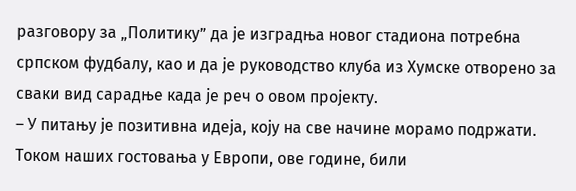разговору за „Политику” да је изградња новог стадиона потребна српском фудбалу, као и да је руководство клуба из Хумске отворено за сваки вид сарадње када је реч о овом пројекту.
– У питању је позитивна идеја, коју на све начине морамо подржати. Током наших гостовања у Европи, ове године, били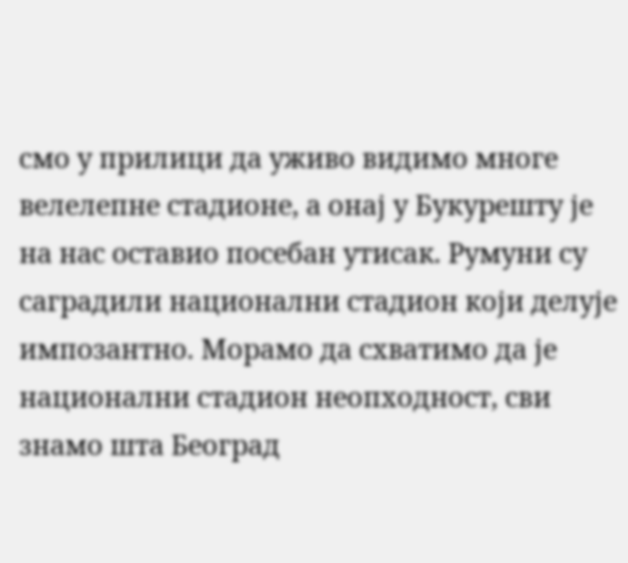смо у прилици да уживо видимо многе велелепне стадионе, а онај у Букурешту је на нас оставио посебан утисак. Румуни су саградили национални стадион који делује импозантно. Морамо да схватимо да је национални стадион неопходност, сви знамо шта Београд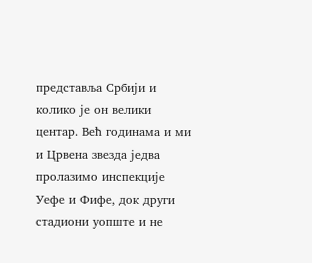представља Србији и колико је он велики центар. Већ годинама и ми и Црвена звезда једва пролазимо инспекције Уефе и Фифе, док други стадиони уопште и не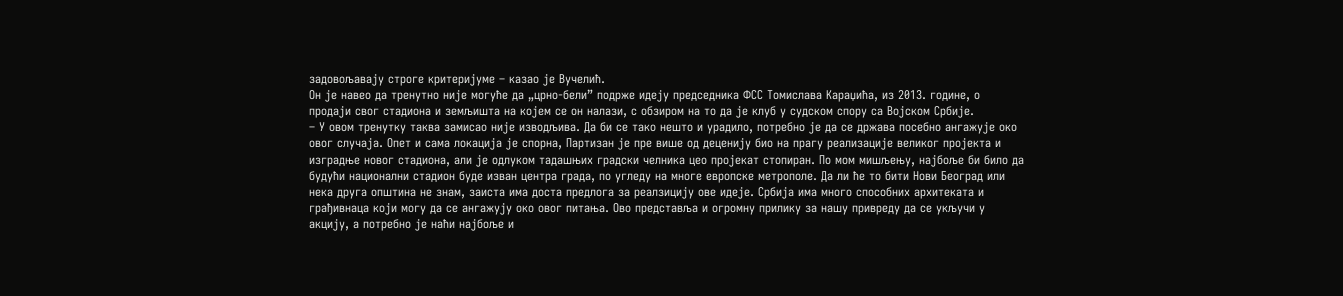задовољавају строге критеријуме – казао је Вучелић.
Он је навео да тренутно није могуће да „црно-бели” подрже идеју председника ФСС Томислава Караџића, из 2013. године, о продаји свог стадиона и земљишта на којем се он налази, с обзиром на то да је клуб у судском спору са Војском Србије.
– У овом тренутку таква замисао није изводљива. Да би се тако нешто и урадило, потребно је да се држава посебно ангажује око овог случаја. Опет и сама локација је спорна, Партизан је пре више од деценију био на прагу реализације великог пројекта и изградње новог стадиона, али је одлуком тадашњих градски челника цео пројекат стопиран. По мом мишљењу, најбоље би било да будући национални стадион буде изван центра града, по угледу на многе европске метрополе. Да ли ће то бити Нови Београд или нека друга општина не знам, заиста има доста предлога за реалзицију ове идеје. Србија има много способних архитеката и грађивнаца који могу да се ангажују око овог питања. Ово представља и огромну прилику за нашу привреду да се укључи у акцију, а потребно је наћи најбоље и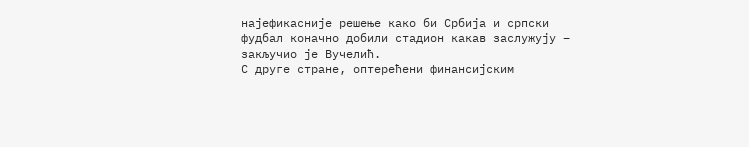најефикасније решење како би Србија и српски фудбал коначно добили стадион какав заслужују – закључио је Вучелић.
С друге стране, оптерећени финансијским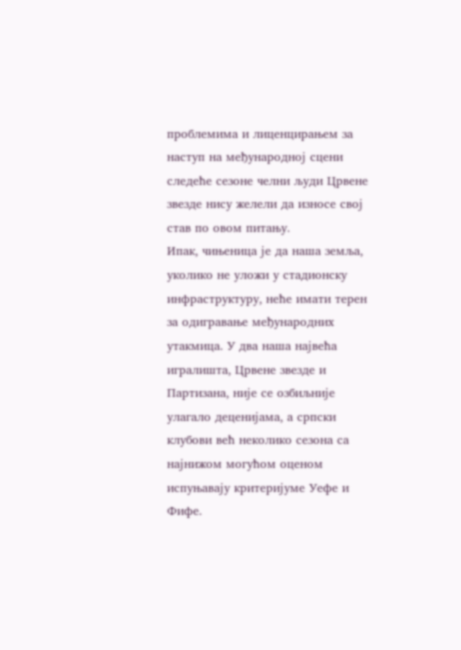проблемима и лиценцирањем за наступ на међународној сцени следеће сезоне челни људи Црвене звезде нису желели да износе свој став по овом питању.
Ипак, чињеница је да наша земља, уколико не уложи у стадионску инфраструктуру, неће имати терен за одигравање међународних утакмица. У два наша највећа игралишта, Црвене звезде и Партизана, није се озбиљније улагало деценијама, а српски клубови већ неколико сезона са најнижом могућом оценом испуњавају критеријуме Уефе и Фифе.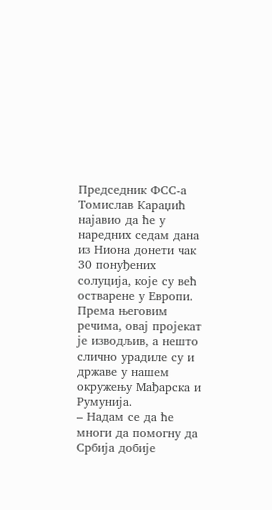Председник ФСС-а Томислав Караџић најавио да ће у наредних седам дана из Ниона донети чак 30 понуђених солуција, које су већ остварене у Европи.
Према његовим речима, овај пројекат је изводљив, а нешто слично урадиле су и државе у нашем окружењу Мађарска и Румунија.
– Надам се да ће многи да помогну да Србија добије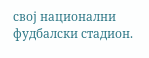свој национални фудбалски стадион.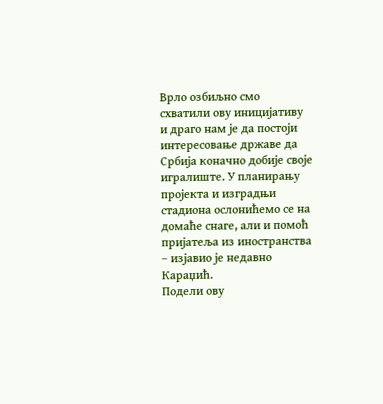Врло озбиљно смо схватили ову иницијативу и драго нам је да постоји интересовање државе да Србија коначно добије своје игралиште. У планирању пројекта и изградњи стадиона ослонићемо се на домаће снаге, али и помоћ пријатеља из иностранства – изјавио је недавно Караџић.
Подели ову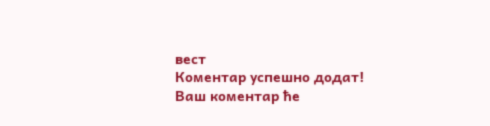вест
Комeнтар успeшно додат!
Ваш комeнтар ћe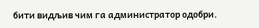бити видљив чим га администратор одобри.